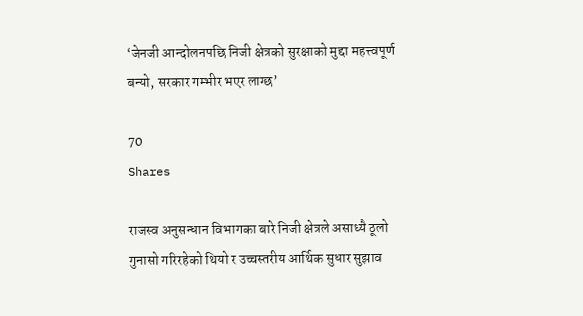‘जेनजी आन्दोलनपछि निजी क्षेत्रको सुरक्षाको मुद्दा महत्त्वपूर्ण बन्यो, सरकार गम्भीर भएर लाग्छ’

70
Shares

राजस्व अनुसन्धान विभागका बारे निजी क्षेत्रले असाध्यै ठूलो गुनासो गरिरहेको थियो र उच्चस्तरीय आर्थिक सुधार सुझाव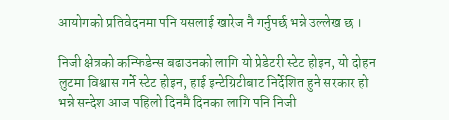आयोगको प्रतिवेदनमा पनि यसलाई खारेज नै गर्नुपर्छ भन्ने उल्लेख छ ।

निजी क्षेत्रको कन्फिडेन्स बढाउनको लागि यो प्रेडेटरी स्टेट होइन, यो दोहन लुटमा विश्वास गर्ने स्टेट होइन, हाई इन्टेग्रिटीबाट निर्देशित हुने सरकार हो भन्ने सन्देश आज पहिलो दिनमै दिनका लागि पनि निजी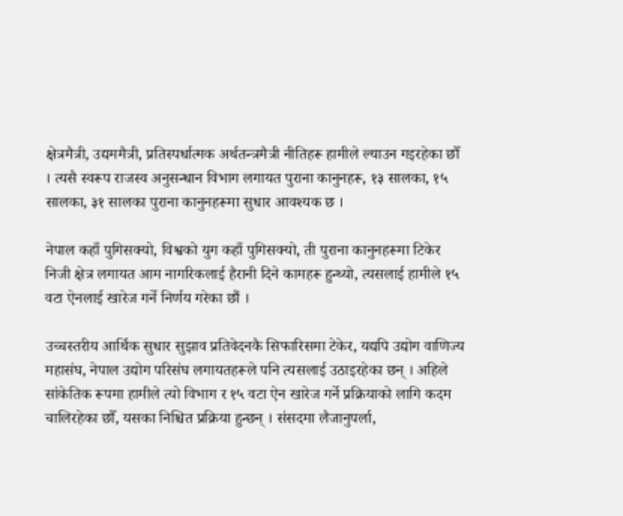क्षेत्रमैत्री, उद्यममैत्री, प्रतिस्पर्धात्मक अर्थतन्त्रमैत्री नीतिहरू हामीले ल्याउन गइरहेका छौँ । त्यसै स्वरूप राजस्व अनुसन्धान विभाग लगायत पुराना कानुनहरू, १३ सालका, १५ सालका, ३१ सालका पुराना कानुनहरूमा सुधार आवश्यक छ ।

नेपाल कहाँ पुगिसक्यो, विश्वको युग कहाँ पुगिसक्यो, ती पुराना कानुनहरूमा टिकेर निजी क्षेत्र लगायत आम नागरिकलाई हैरानी दिने कामहरू हुन्थ्यो, त्यसलाई हामीले १५ वटा ऐनलाई खारेज गर्ने निर्णय गरेका छौं ।

उच्चस्तरीय आर्थिक सुधार सुझाव प्रतिवेदनकै सिफारिसमा टेकेर, यद्यपि उद्योग वाणिज्य महासंघ, नेपाल उद्योग परिसंघ लगायतहरूले पनि त्यसलाई उठाइरहेका छन् । अहिले सांकेतिक रूपमा हामीले त्यो विभाग र १५ वटा ऐन खारेज गर्ने प्रक्रियाको लागि कदम चालिरहेका छौँ, यसका निश्चित प्रक्रिया हुन्छन् । संसदमा लैजानुपर्ला,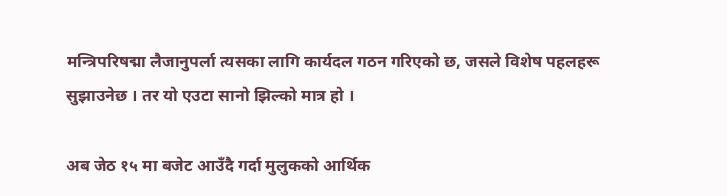मन्त्रिपरिषद्मा लैजानुपर्ला त्यसका लागि कार्यदल गठन गरिएको छ, जसले विशेष पहलहरू सुझाउनेछ । तर यो एउटा सानो झिल्को मात्र हो ।

अब जेठ १५ मा बजेट आउँदै गर्दा मुलुकको आर्थिक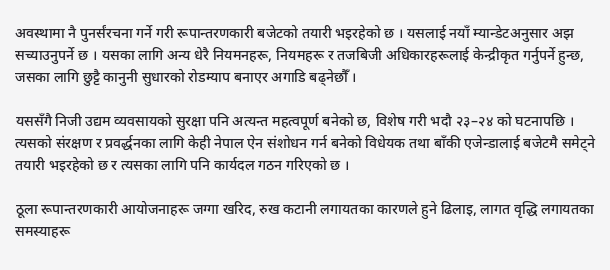अवस्थामा नै पुनर्संरचना गर्ने गरी रूपान्तरणकारी बजेटको तयारी भइरहेको छ । यसलाई नयाँ म्यान्डेटअनुसार अझ सच्याउनुपर्ने छ । यसका लागि अन्य धेरै नियमनहरू, नियमहरू र तजबिजी अधिकारहरूलाई केन्द्रीकृत गर्नुपर्ने हुन्छ, जसका लागि छुट्टै कानुनी सुधारको रोडम्याप बनाएर अगाडि बढ्नेछौँ ।

यससँगै निजी उद्यम व्यवसायको सुरक्षा पनि अत्यन्त महत्वपूर्ण बनेको छ, विशेष गरी भदौ २३–२४ को घटनापछि । त्यसको संरक्षण र प्रवर्द्धनका लागि केही नेपाल ऐन संशोधन गर्न बनेको विधेयक तथा बाँकी एजेन्डालाई बजेटमै समेट्ने तयारी भइरहेको छ र त्यसका लागि पनि कार्यदल गठन गरिएको छ ।

ठूला रूपान्तरणकारी आयोजनाहरू जग्गा खरिद, रुख कटानी लगायतका कारणले हुने ढिलाइ, लागत वृद्धि लगायतका समस्याहरू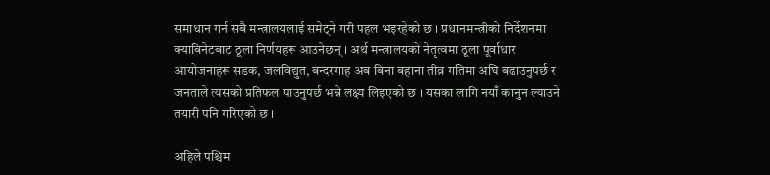समाधान गर्न सबै मन्त्रालयलाई समेट्ने गरी पहल भइरहेको छ । प्रधानमन्त्रीको निर्देशनमा क्याबिनेटबाट ठूला निर्णयहरू आउनेछन् । अर्थ मन्त्रालयको नेतृत्वमा ठूला पूर्वाधार आयोजनाहरू सडक, जलविद्युत, बन्दरगाह अब बिना बहाना तीव्र गतिमा अघि बढाउनुपर्छ र जनताले त्यसको प्रतिफल पाउनुपर्छ भन्ने लक्ष्य लिइएको छ । यसका लागि नयाँ कानुन ल्याउने तयारी पनि गरिएको छ ।

अहिले पश्चिम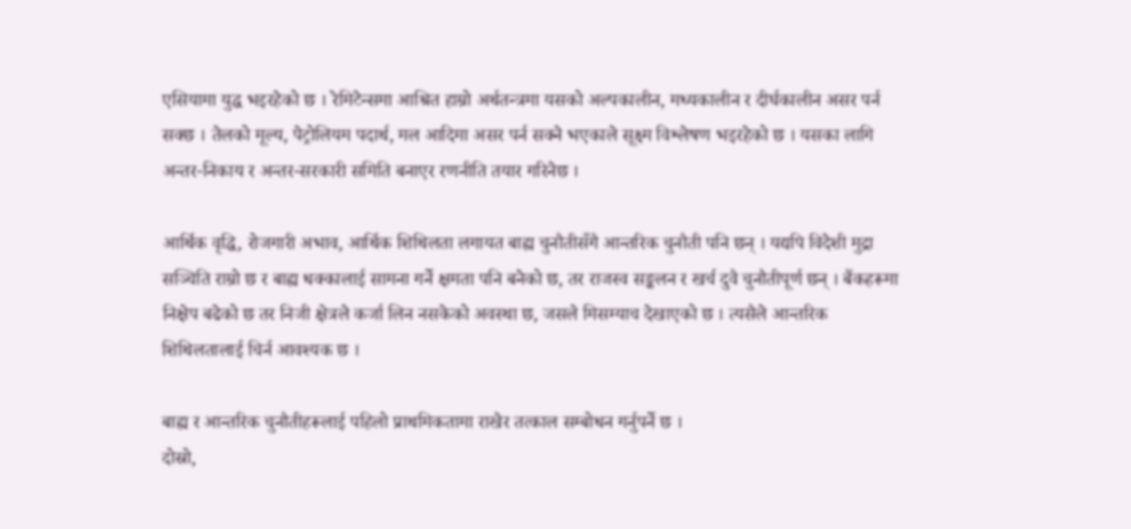एसियामा युद्ध भइरहेको छ । रेमिटेन्समा आश्रित हाम्रो अर्थतन्त्रमा यसको अल्पकालीन, मध्यकालीन र दीर्घकालीन असर पर्न सक्छ । तेलको मूल्य, पेट्रोलियम पदार्थ, मल आदिमा असर पर्न सक्ने भएकाले सूक्ष्म विश्लेषण भइरहेको छ । यसका लागि अन्तर-निकाय र अन्तर-सरकारी समिति बनाएर रणनीति तयार गरिनेछ ।

आर्थिक वृद्धि, रोजगारी अभाव, आर्थिक शिथिलता लगायत बाह्य चुनौतीसँगै आन्तरिक चुनौती पनि छन् । यद्यपि विदेशी मुद्रा सञ्चिति राम्रो छ र बाह्य धक्कालाई सामना गर्ने क्षमता पनि बनेको छ, तर राजस्व सङ्कलन र खर्च दुवै चुनौतीपूर्ण छन् । बैंकहरूमा निक्षेप बढेको छ तर निजी क्षेत्रले कर्जा लिन नसकेको अवस्था छ, जसले मिसम्याच देखाएको छ । त्यसैले आन्तरिक शिथिलतालाई चिर्न आवश्यक छ ।

बाह्य र आन्तरिक चुनौतीहरूलाई पहिलो प्राथमिकतामा राखेर तत्काल सम्बोधन गर्नुपर्ने छ ।
दोस्रो,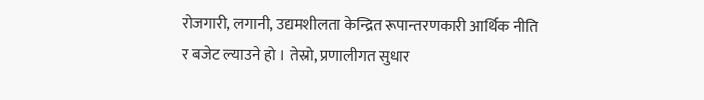रोजगारी, लगानी, उद्यमशीलता केन्द्रित रूपान्तरणकारी आर्थिक नीति र बजेट ल्याउने हो । तेस्रो, प्रणालीगत सुधार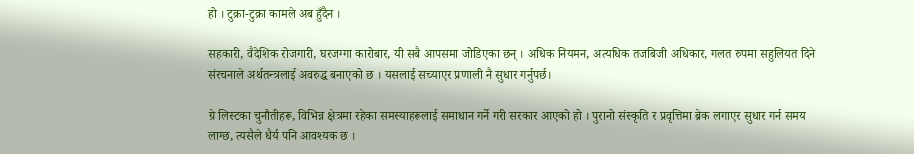हो । टुक्रा-टुक्रा कामले अब हुँदैन ।

सहकारी, वैदेशिक रोजगारी, घरजग्गा कारोबार, यी सबै आपसमा जोडिएका छन् । अधिक नियमन, अत्यधिक तजबिजी अधिकार, गलत रुपमा सहुलियत दिने संरचनाले अर्थतन्त्रलाई अवरुद्ध बनाएको छ । यसलाई सच्याएर प्रणाली नै सुधार गर्नुपर्छ।

ग्रे लिस्टका चुनौतीहरू, विभिन्न क्षेत्रमा रहेका समस्याहरूलाई समाधान गर्ने गरी सरकार आएको हो । पुरानो संस्कृति र प्रवृत्तिमा ब्रेक लगाएर सुधार गर्न समय लाग्छ, त्यसैले धैर्य पनि आवश्यक छ ।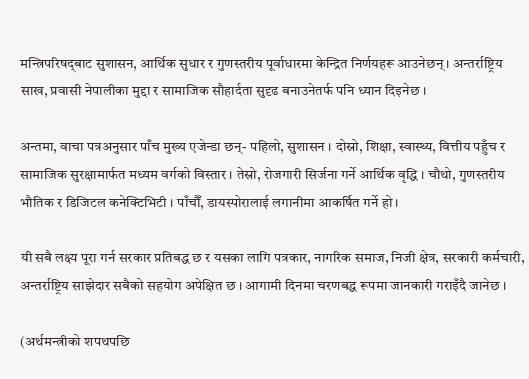मन्त्रिपरिषद्‌बाट सुशासन, आर्थिक सुधार र गुणस्तरीय पूर्वाधारमा केन्द्रित निर्णयहरू आउनेछन् । अन्तर्राष्ट्रिय साख, प्रवासी नेपालीका मुद्दा र सामाजिक सौहार्दता सुदृढ बनाउनेतर्फ पनि ध्यान दिइनेछ ।

अन्तमा, वाचा पत्रअनुसार पाँच मुख्य एजेन्डा छन्- पहिलो, सुशासन । दोस्रो, शिक्षा, स्वास्थ्य, वित्तीय पहुँच र सामाजिक सुरक्षामार्फत मध्यम वर्गको विस्तार । तेस्रो, रोजगारी सिर्जना गर्ने आर्थिक वृद्धि । चौथो, गुणस्तरीय भौतिक र डिजिटल कनेक्टिभिटी । पाँचौँ, डायस्पोरालाई लगानीमा आकर्षित गर्ने हो ।

यी सबै लक्ष्य पूरा गर्न सरकार प्रतिबद्ध छ र यसका लागि पत्रकार, नागरिक समाज, निजी क्षेत्र, सरकारी कर्मचारी, अन्तर्राष्ट्रिय साझेदार सबैको सहयोग अपेक्षित छ । आगामी दिनमा चरणबद्ध रूपमा जानकारी गराइँदै जानेछ ।

(अर्थमन्त्रीको शपथपछि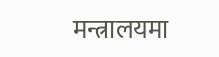मन्त्रालयमा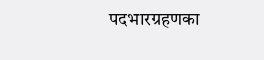पदभारग्रहणका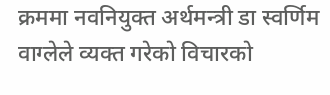क्रममा नवनियुक्त अर्थमन्त्री डा स्वर्णिम वाग्लेले व्यक्त गरेको विचारको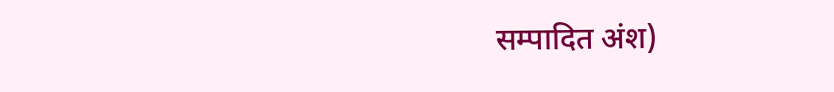सम्पादित अंश)